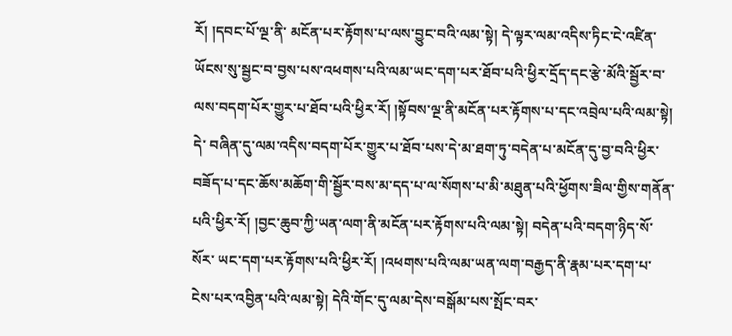རོ། །དབང་པོ་ལྔ་ནི་ མངོན་པར་རྟོགས་པ་ལས་བྱུང་བའི་ལམ་སྟེ། དེ་ལྟར་ལམ་འདིས་ཏིང་ངེ་འཛིན་ཡོངས་སུ་སྦྱང་བ་བྱས་པས་འཕགས་པའི་ལམ་ཡང་དག་པར་ཐོབ་པའི་ཕྱིར་དྲོད་དང་རྩེ་མོའི་སྦྱོར་བ་ལས་བདག་པོར་གྱུར་པ་ཐོབ་པའི་ཕྱིར་རོ། །སྟོབས་ལྔ་ནི་མངོན་པར་རྟོགས་པ་དང་འབྲེལ་པའི་ལམ་སྟེ། དེ་ བཞིན་དུ་ལམ་འདིས་བདག་པོར་གྱུར་པ་ཐོབ་པས་དེ་མ་ཐག་ཏུ་བདེན་པ་མངོན་དུ་བྱ་བའི་ཕྱིར་བཟོད་པ་དང་ཆོས་མཆོག་གི་སྦྱོར་བས་མ་དད་པ་ལ་སོགས་པ་མི་མཐུན་པའི་ཕྱོགས་ཟིལ་གྱིས་གནོན་པའི་ཕྱིར་རོ། །བྱང་ཆུབ་ཀྱི་ཡན་ལག་ནི་མངོན་པར་རྟོགས་པའི་ལམ་སྟེ། བདེན་པའི་བདག་ཉིད་སོ་སོར་ ཡང་དག་པར་རྟོགས་པའི་ཕྱིར་རོ། །འཕགས་པའི་ལམ་ཡན་ལག་བརྒྱད་ནི་རྣམ་པར་དག་པ་ངེས་པར་འབྱིན་པའི་ལམ་སྟེ། དེའི་གོང་དུ་ལམ་དེས་བསྒོམ་པས་སྤོང་བར་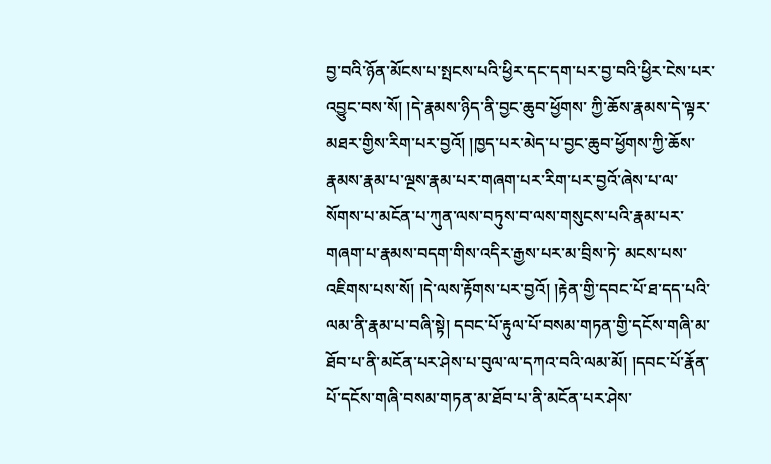བྱ་བའི་ཉོན་མོངས་པ་སྤངས་པའི་ཕྱིར་དང་དག་པར་བྱ་བའི་ཕྱིར་ངེས་པར་འབྱུང་བས་སོ། །དེ་རྣམས་ཉིད་ནི་བྱང་ཆུབ་ཕྱོགས་ ཀྱི་ཆོས་རྣམས་དེ་ལྟར་མཐར་གྱིས་རིག་པར་བྱའོ། །ཁྱད་པར་མེད་པ་བྱང་ཆུབ་ཕྱོགས་ཀྱི་ཆོས་རྣམས་རྣམ་པ་ལྔས་རྣམ་པར་གཞག་པར་རིག་པར་བྱའོ་ཞེས་པ་ལ་སོགས་པ་མངོན་པ་ཀུན་ལས་བཏུས་བ་ལས་གསུངས་པའི་རྣམ་པར་གཞག་པ་རྣམས་བདག་གིས་འདིར་རྒྱས་པར་མ་བྲིས་ཏེ་ མངས་པས་འཇིགས་པས་སོ། །དེ་ལས་རྟོགས་པར་བྱའོ། །རྟེན་གྱི་དབང་པོ་ཐ་དད་པའི་ལམ་ནི་རྣམ་པ་བཞི་སྟེ། དབང་པོ་རྟུལ་པོ་བསམ་གཏན་གྱི་དངོས་གཞི་མ་ཐོབ་པ་ནི་མངོན་པར་ཤེས་པ་བུལ་ལ་དཀའ་བའི་ལམ་མོ། །དབང་པོ་རྣོན་པོ་དངོས་གཞི་བསམ་གཏན་མ་ཐོབ་པ་ནི་མངོན་པར་ཤེས་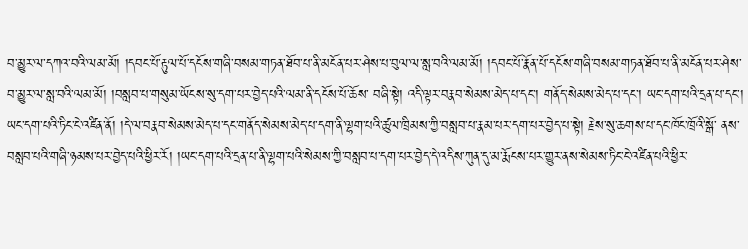བ་མྱུར་ལ་དཀའ་བའི་ལམ་མོ། །དབང་པོ་རྟུལ་པོ་དངོས་གཞི་བསམ་གཏན་ཐོབ་པ་ནི་མངོན་པར་ཤེས་པ་བུལ་ལ་སླ་བའི་ལམ་མོ། །དབང་པོ་རྣོན་པོ་དངོས་གཞི་བསམ་གཏན་ཐོབ་པ་ནི་མངོན་པར་ཤེས་བ་མྱུར་ལ་སླ་བའི་ལམ་མོ། །བསླབ་པ་གསུམ་ཡོངས་སུ་དག་པར་བྱེད་པའི་ལམ་ནི་དངོས་པོ་ཆོས་ བཞི་སྟེ། འདི་ལྟར་བརྣབ་སེམས་མེད་པ་དང་། གནོད་སེམས་མེད་པ་དང་། ཡང་དག་པའི་དྲན་པ་དང་། ཡང་དག་པའི་ཏིང་ངེ་འཛིན་ནོ། །དེ་ལ་བརྣབ་སེམས་མེད་པ་དང་གནོད་སེམས་མེད་པ་དག་ནི་ལྷག་པའི་ཚུལ་ཁྲིམས་ཀྱི་བསླབ་པ་རྣམ་པར་དག་པར་བྱེད་པ་སྟེ། རྗེས་སུ་ཆགས་པ་དང་ཁོང་ཁྲོའི་སྒོ་ ནས་བསླབ་པའི་གཞི་ཉམས་པར་བྱེད་པའི་ཕྱིར་རོ། །ཡང་དག་པའི་དྲན་པ་ནི་ལྷག་པའི་སེམས་ཀྱི་བསླབ་པ་དག་པར་བྱེད་དེ་འདིས་ཀུན་དུ་མ་རྨོངས་པར་གྱུར་ནས་སེམས་ཏིང་ངེ་འཛིན་པའི་ཕྱིར་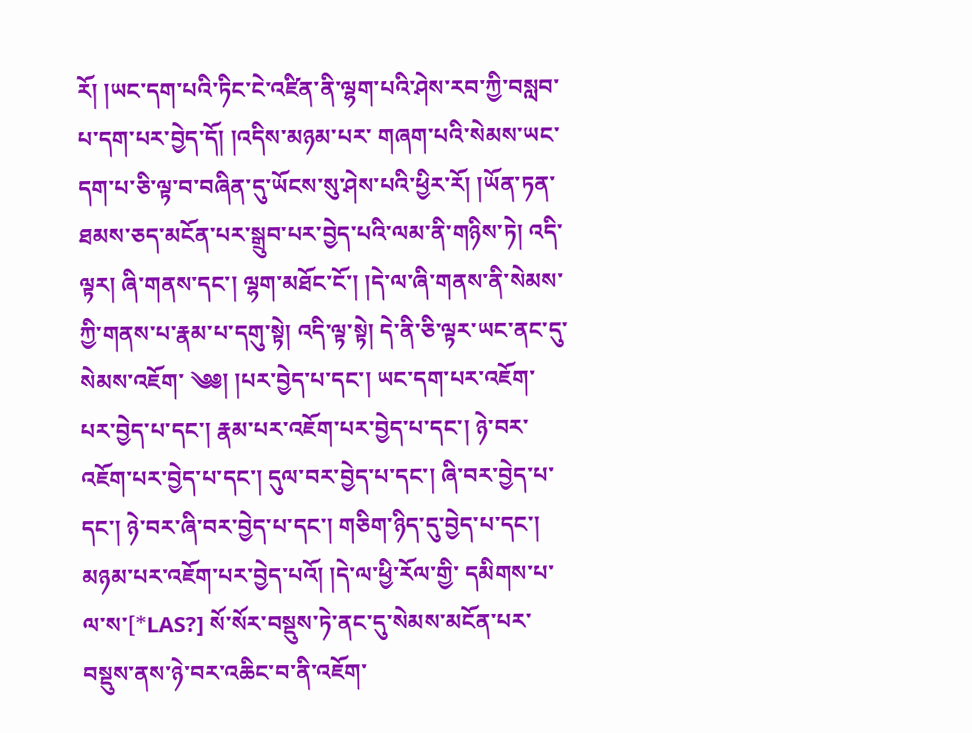རོ། །ཡང་དག་པའི་ཏིང་ངེ་འཛིན་ནི་ལྷག་པའི་ཤེས་རབ་ཀྱི་བསླབ་པ་དག་པར་བྱེད་དོ། །འདིས་མཉམ་པར་ གཞག་པའི་སེམས་ཡང་དག་པ་ཅི་ལྟ་བ་བཞིན་དུ་ཡོངས་སུ་ཤེས་པའི་ཕྱིར་རོ། །ཡོན་ཏན་ཐམས་ཅད་མངོན་པར་སྒྲུབ་པར་བྱེད་པའི་ལམ་ནི་གཉིས་ཏེ། འདི་ལྟར། ཞི་གནས་དང་། ལྷག་མཐོང་ངོ་། །དེ་ལ་ཞི་གནས་ནི་སེམས་ཀྱི་གནས་པ་རྣམ་པ་དགུ་སྟེ། འདི་ལྟ་སྟེ། དེ་ནི་ཅི་ལྟར་ཡང་ནང་དུ་སེམས་འཇོག་ ༄༅། །པར་བྱེད་པ་དང་། ཡང་དག་པར་འཇོག་པར་བྱེད་པ་དང་། རྣམ་པར་འཇོག་པར་བྱེད་པ་དང་། ཉེ་བར་འཇོག་པར་བྱེད་པ་དང་། དུལ་བར་བྱེད་པ་དང་། ཞི་བར་བྱེད་པ་དང་། ཉེ་བར་ཞི་བར་བྱེད་པ་དང་། གཅིག་ཉིད་དུ་བྱེད་པ་དང་། མཉམ་པར་འཇོག་པར་བྱེད་པའོ། །དེ་ལ་ཕྱི་རོལ་གྱི་ དམིགས་པ་ལ་ས་[*LAS?] སོ་སོར་བསྡུས་ཏེ་ནང་དུ་སེམས་མངོན་པར་བསྡུས་ནས་ཉེ་བར་འཆིང་བ་ནི་འཇོག་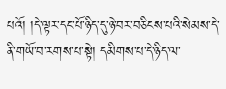པའོ། །དེ་ལྟར་དང་པོ་ཉིད་དུ་ཉེ་བར་བཅིངས་པའི་སེམས་དེ་ནི་གཡོ་བ་རགས་པ་སྟེ། དམིགས་པ་དེ་ཉིད་ལ་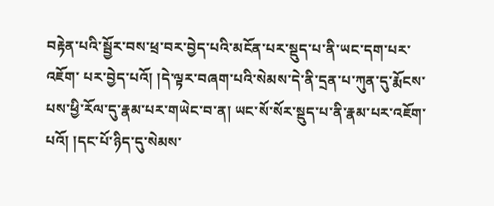བརྟེན་པའི་སྦྱོར་བས་ཕྲ་བར་བྱེད་པའི་མངོན་པར་སྡུད་པ་ནི་ཡང་དག་པར་འཇོག་ པར་བྱེད་པའོ། །དེ་ལྟར་བཞག་པའི་སེམས་དེ་ནི་དྲན་པ་ཀུན་དུ་རྨོངས་པས་ཕྱི་རོལ་དུ་རྣམ་པར་གཡེང་བ་ན། ཡང་སོ་སོར་སྡུད་པ་ནི་རྣམ་པར་འཇོག་པའོ། །དང་པོ་ཉིད་དུ་སེམས་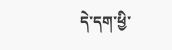དེ་དག་ཕྱི་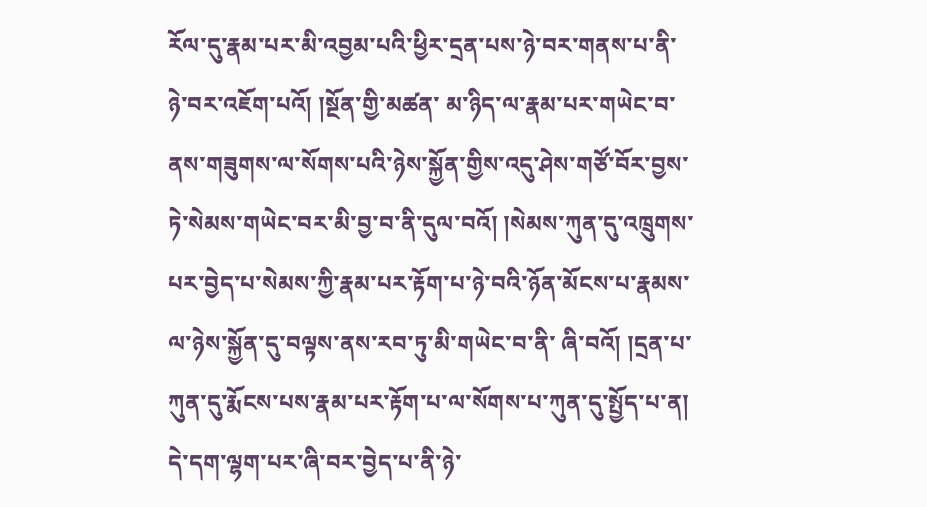རོལ་དུ་རྣམ་པར་མི་འབྱམ་པའི་ཕྱིར་དྲན་པས་ཉེ་བར་གནས་པ་ནི་ཉེ་བར་འཇོག་པའོ། །སྔོན་གྱི་མཚན་ མ་ཉིད་ལ་རྣམ་པར་གཡེང་བ་ནས་གཟུགས་ལ་སོགས་པའི་ཉེས་སྐྱོན་གྱིས་འདུ་ཤེས་གཙོ་བོར་བྱས་ཏེ་སེམས་གཡེང་བར་མི་བྱ་བ་ནི་དུལ་བའོ། །སེམས་ཀུན་དུ་འཁྲུགས་པར་བྱེད་པ་སེམས་ཀྱི་རྣམ་པར་རྟོག་པ་ཉེ་བའི་ཉོན་མོངས་པ་རྣམས་ལ་ཉེས་སྐྱོན་དུ་བལྟས་ནས་རབ་ཏུ་མི་གཡེང་བ་ནི་ ཞི་བའོ། །དྲན་པ་ཀུན་དུ་རྨོངས་པས་རྣམ་པར་རྟོག་པ་ལ་སོགས་པ་ཀུན་དུ་སྤྱོད་པ་ན། དེ་དག་ལྷག་པར་ཞི་བར་བྱེད་པ་ནི་ཉེ་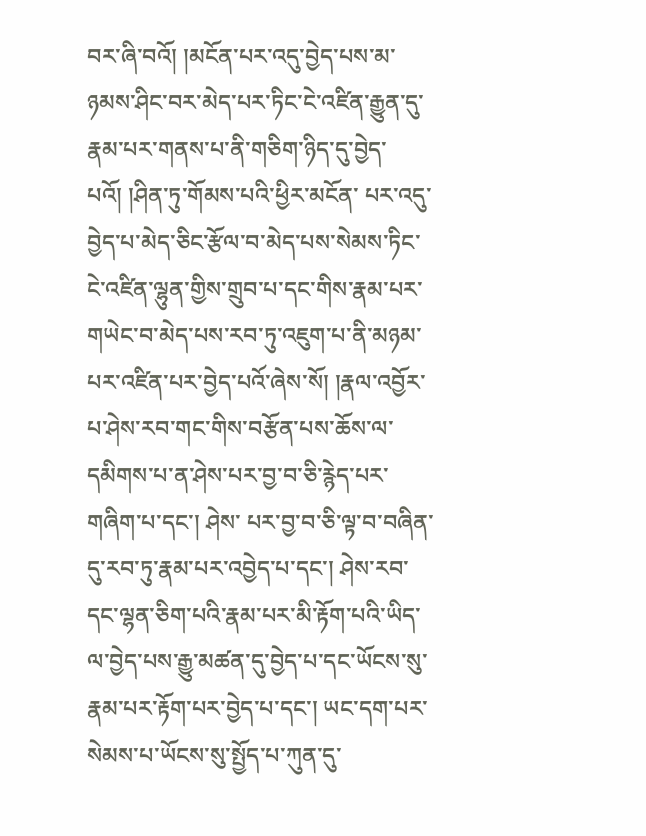བར་ཞི་བའོ། །མངོན་པར་འདུ་བྱེད་པས་མ་ཉམས་ཤིང་བར་མེད་པར་ཏིང་ངེ་འཛིན་རྒྱུན་དུ་རྣམ་པར་གནས་པ་ནི་གཅིག་ཉིད་དུ་བྱེད་པའོ། །ཤིན་ཏུ་གོམས་པའི་ཕྱིར་མངོན་ པར་འདུ་བྱེད་པ་མེད་ཅིང་རྩོལ་བ་མེད་པས་སེམས་ཏིང་ངེ་འཛིན་ལྷུན་གྱིས་གྲུབ་པ་དང་གིས་རྣམ་པར་གཡེང་བ་མེད་པས་རབ་ཏུ་འཇུག་པ་ནི་མཉམ་པར་འཛིན་པར་བྱེད་པའོ་ཞེས་སོ། །རྣལ་འབྱོར་པ་ཤེས་རབ་གང་གིས་བརྩོན་པས་ཆོས་ལ་དམིགས་པ་ན་ཤེས་པར་བྱ་བ་ཅི་རྙེད་པར་གཞིག་པ་དང་། ཤེས་ པར་བྱ་བ་ཅི་ལྟ་བ་བཞིན་དུ་རབ་ཏུ་རྣམ་པར་འབྱེད་པ་དང་། ཤེས་རབ་དང་ལྷན་ཅིག་པའི་རྣམ་པར་མི་རྟོག་པའི་ཡིད་ལ་བྱེད་པས་རྒྱུ་མཚན་དུ་བྱེད་པ་དང་ཡོངས་སུ་རྣམ་པར་རྟོག་པར་བྱེད་པ་དང་། ཡང་དག་པར་སེམས་པ་ཡོངས་སུ་སྤྱོད་པ་ཀུན་དུ་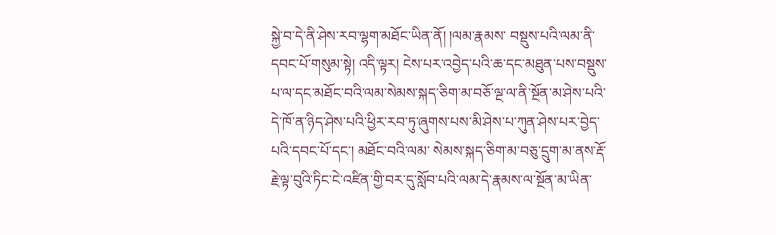སྐྱེ་བ་དེ་ནི་ཤེས་རབ་ལྷག་མཐོང་ཡིན་ནོ། །ལམ་རྣམས་ བསྡུས་པའི་ལམ་ནི་དབང་པོ་གསུམ་སྟེ། འདི་ལྟར། ངེས་པར་འབྱེད་པའི་ཆ་དང་མཐུན་པས་བསྡུས་པ་ལ་དང་མཐོང་བའི་ལམ་སེམས་སྐད་ཅིག་མ་བཅོ་ལྔ་ལ་ནི་སྔོན་མ་ཤེས་པའི་དེ་ཁོ་ན་ཉིད་ཤེས་པའི་ཕྱིར་རབ་ཏུ་ཞུགས་པས་མི་ཤེས་པ་ཀུན་ཤེས་པར་བྱེད་པའི་དབང་པོ་དང་། མཐོང་བའི་ལམ་ སེམས་སྐད་ཅིག་མ་བཅུ་དྲུག་མ་ནས་རྡོ་རྗེ་ལྟ་བུའི་ཏིང་ངེ་འཛིན་གྱི་བར་དུ་སློབ་པའི་ལམ་དེ་རྣམས་ལ་སྔོན་མ་ཡིན་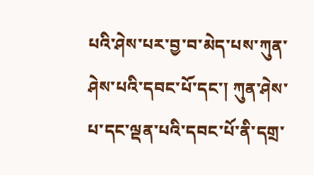པའི་ཤེས་པར་བྱ་བ་མེད་པས་ཀུན་ཤེས་པའི་དབང་པོ་དང་། ཀུན་ཤེས་པ་དང་ལྡན་པའི་དབང་པོ་ནི་དགྲ་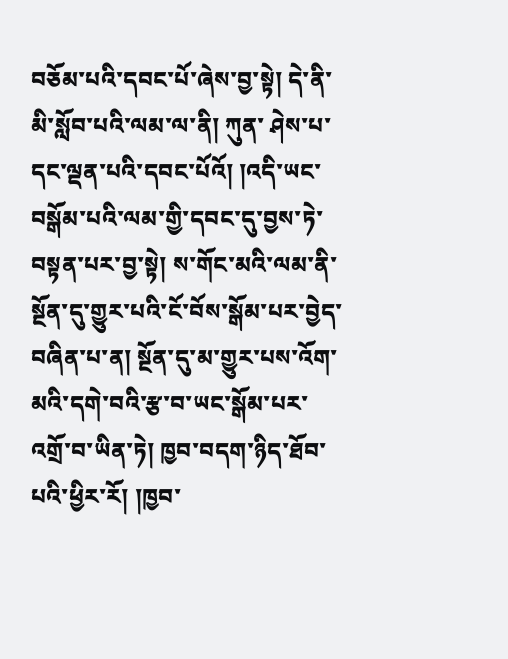བཅོམ་པའི་དབང་པོ་ཞེས་བྱ་སྟེ། དེ་ནི་མི་སློབ་པའི་ལམ་ལ་ནི། ཀུན་ ཤེས་པ་དང་ལྡན་པའི་དབང་པོའོ། །འདི་ཡང་བསྒོམ་པའི་ལམ་གྱི་དབང་དུ་བྱས་ཏེ་བསྟན་པར་བྱ་སྟེ། ས་གོང་མའི་ལམ་ནི་སྔོན་དུ་གྱུར་པའི་ངོ་བོས་སྒོམ་པར་བྱེད་བཞིན་པ་ན། སྔོན་དུ་མ་གྱུར་པས་འོག་མའི་དགེ་བའི་རྩ་བ་ཡང་སྒོམ་པར་འགྲོ་བ་ཡིན་ཏེ། ཁྱབ་བདག་ཉིད་ཐོབ་པའི་ཕྱིར་རོ། །ཁྱབ་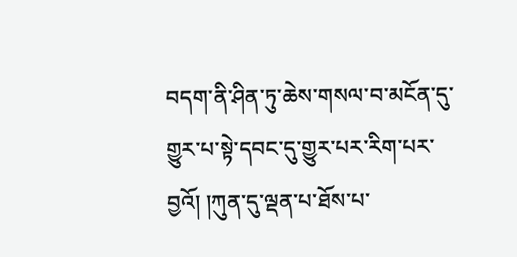བདག་ནི་ཤིན་ཏུ་ཆེས་གསལ་བ་མངོན་དུ་གྱུར་པ་སྟེ་དབང་དུ་གྱུར་པར་རིག་པར་བྱའོ། །ཀུན་དུ་ལྡན་པ་ཐོས་པ་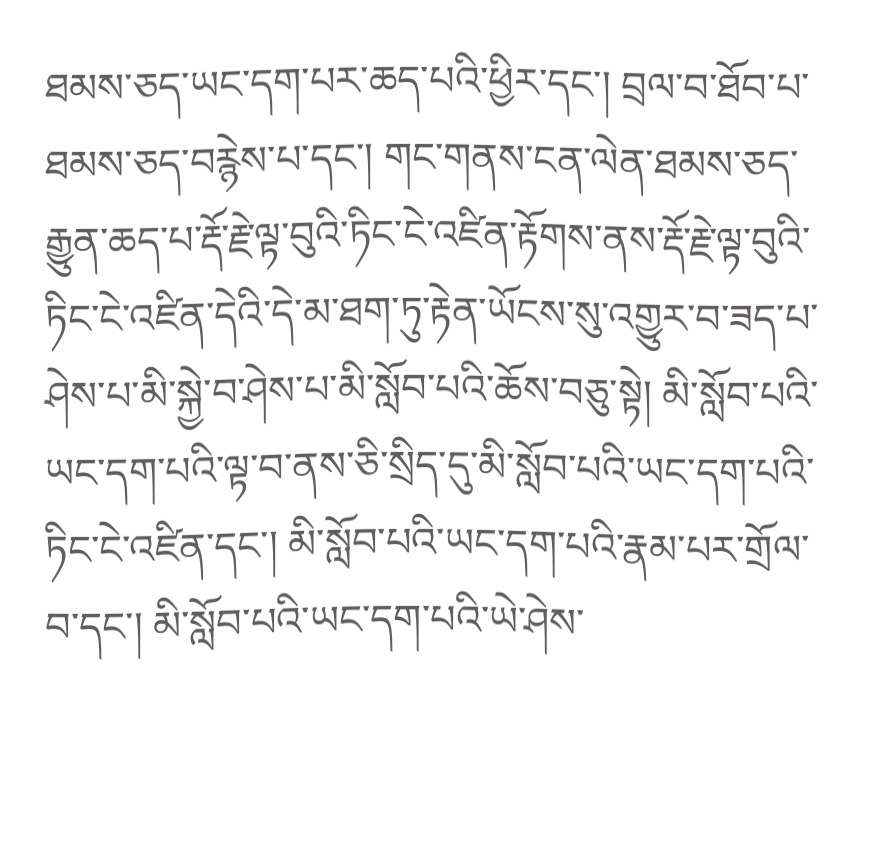ཐམས་ཅད་ཡང་དག་པར་ཆད་པའི་ཕྱིར་དང་། བྲལ་བ་ཐོབ་པ་ཐམས་ཅད་བརྙེས་པ་དང་། གང་གནས་ངན་ལེན་ཐམས་ཅད་རྒྱུན་ཆད་པ་རྡོ་རྗེ་ལྟ་བུའི་ཏིང་ངེ་འཛིན་རྟོགས་ནས་རྡོ་རྗེ་ལྟ་བུའི་ ཏིང་ངེ་འཛིན་དེའི་དེ་མ་ཐག་ཏུ་རྟེན་ཡོངས་སུ་འགྱུར་བ་ཟད་པ་ཤེས་པ་མི་སྐྱེ་བ་ཤེས་པ་མི་སློབ་པའི་ཆོས་བཅུ་སྟེ། མི་སློབ་པའི་ཡང་དག་པའི་ལྟ་བ་ནས་ཅི་སྲིད་དུ་མི་སློབ་པའི་ཡང་དག་པའི་ཏིང་ངེ་འཛིན་དང་། མི་སློབ་པའི་ཡང་དག་པའི་རྣམ་པར་གྲོལ་བ་དང་། མི་སློབ་པའི་ཡང་དག་པའི་ཡེ་ཤེས་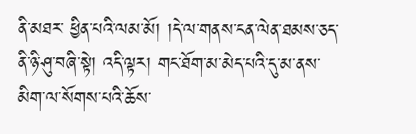ནི་མཐར་ ཕྱིན་པའི་ལམ་མོ། །དེ་ལ་གནས་ངན་ལེན་ཐམས་ཅད་ནི་ཉི་ཤུ་བཞི་སྟེ། འདི་ལྟར། གང་ཐོག་མ་མེད་པའི་དུ་མ་ནས་མིག་ལ་སོགས་པའི་ཆོས་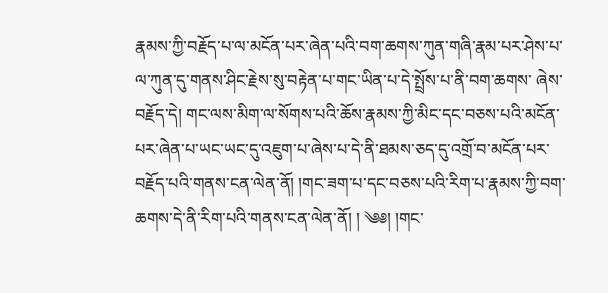རྣམས་ཀྱི་བརྗོད་པ་ལ་མངོན་པར་ཞེན་པའི་བག་ཆགས་ཀུན་གཞི་རྣམ་པར་ཤེས་པ་ལ་ཀུན་དུ་གནས་ཤིང་རྗེས་སུ་བརྟེན་པ་གང་ཡིན་པ་དེ་སྤྲོས་པ་ནི་བག་ཆགས་ ཞེས་བརྗོད་དེ། གང་ལས་མིག་ལ་སོགས་པའི་ཆོས་རྣམས་ཀྱི་མིང་དང་བཅས་པའི་མངོན་པར་ཞེན་པ་ཡང་ཡང་དུ་འཇུག་པ་ཞེས་པ་དེ་ནི་ཐམས་ཅད་དུ་འགྲོ་བ་མངོན་པར་བརྗོད་པའི་གནས་ངན་ལེན་ནོ། །གང་ཟག་པ་དང་བཅས་པའི་རིག་པ་རྣམས་ཀྱི་བག་ཆགས་དེ་ནི་རིག་པའི་གནས་ངན་ལེན་ནོ། ། ༄༅། །གང་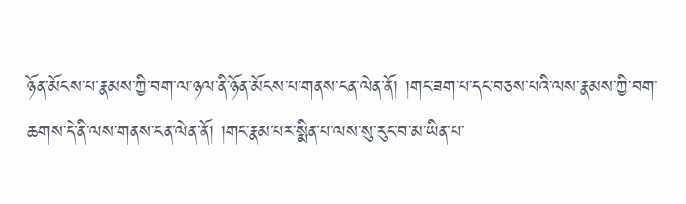ཉོན་མོངས་པ་རྣམས་ཀྱི་བག་ལ་ཉལ་ནི་ཉོན་མོངས་པ་གནས་ངན་ལེན་ནོ། །གང་ཟག་པ་དང་བཅས་པའི་ལས་རྣམས་ཀྱི་བག་ཆགས་དེ་ནི་ལས་གནས་ངན་ལེན་ནོ། །གང་རྣམ་པར་སྨིན་པ་ལས་སུ་རུང་བ་མ་ཡིན་པ་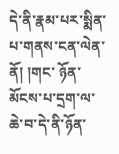དེ་ནི་རྣམ་པར་སྨིན་པ་གནས་ངན་ལེན་ནོ། །གང་ ཉོན་མོངས་པ་དྲག་ལ་ཆེ་བ་དེ་ནི་ཉོན་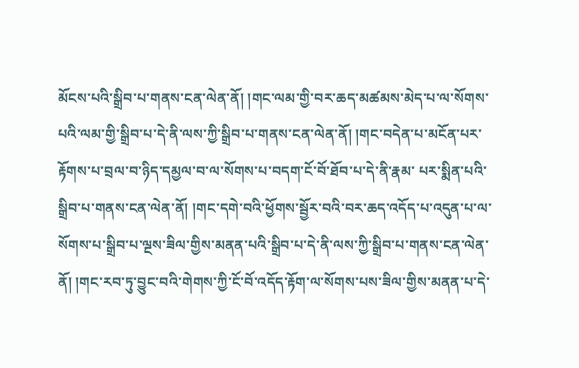མོངས་པའི་སྒྲིབ་པ་གནས་ངན་ལེན་ནོ། །གང་ལམ་གྱི་བར་ཆད་མཚམས་མེད་པ་ལ་སོགས་པའི་ལམ་གྱི་སྒྲིབ་པ་དེ་ནི་ལས་ཀྱི་སྒྲིབ་པ་གནས་ངན་ལེན་ནོ། །གང་བདེན་པ་མངོན་པར་རྟོགས་པ་བྲལ་བ་ཉིད་དམྱལ་བ་ལ་སོགས་པ་བདག་ངོ་བོ་ཐོབ་པ་དེ་ནི་རྣམ་ པར་སྨིན་པའི་སྒྲིབ་པ་གནས་ངན་ལེན་ནོ། །གང་དགེ་བའི་ཕྱོགས་སྦྱོར་བའི་བར་ཆད་འདོད་པ་འདུན་པ་ལ་སོགས་པ་སྒྲིབ་པ་ལྔས་ཟིལ་གྱིས་མནན་པའི་སྒྲིབ་པ་དེ་ནི་ལས་ཀྱི་སྒྲིབ་པ་གནས་ངན་ལེན་ནོ། །གང་རབ་ཏུ་བྱུང་བའི་གེགས་ཀྱི་ངོ་བོ་འདོད་རྟོག་ལ་སོགས་པས་ཟིལ་གྱིས་མནན་པ་དེ་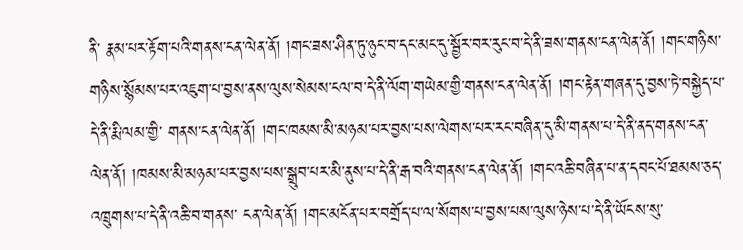ནི་ རྣམ་པར་རྟོག་པའི་གནས་ངན་ལེན་ནོ། །གང་ཟས་ཤིན་ཏུ་ཉུང་བ་དང་མང་དུ་སྦྱོར་བར་རུང་བ་དེ་ནི་ཟས་གནས་ངན་ལེན་ནོ། །གང་གཉིས་གཉིས་སྙོམས་པར་འཇུག་པ་བྱས་ནས་ལུས་སེམས་ངལ་བ་དེ་ནི་ལོག་གཡེམ་གྱི་གནས་ངན་ལེན་ནོ། །གང་རྟེན་གཞན་དུ་བྱས་ཏེ་བསྐྱེད་པ་དེ་ནི་རྨི་ལམ་གྱི་ གནས་ངན་ལེན་ནོ། །གང་ཁམས་མི་མཉམ་པར་བྱས་པས་ལེགས་པར་རང་བཞིན་དུ་མི་གནས་པ་དེ་ནི་ནད་གནས་ངན་ལེན་ནོ། །ཁམས་མི་མཉམ་པར་བྱས་པས་སྒྲུབ་པར་མི་ནུས་པ་དེ་ནི་རྒ་བའི་གནས་ངན་ལེན་ནོ། །གང་འཆི་བཞིན་པ་ན་དབང་པོ་ཐམས་ཅད་འཁྲུགས་པ་དེ་ནི་འཆི་བ་གནས་ ངན་ལེན་ནོ། །གང་མངོན་པར་བགྲོད་པ་ལ་སོགས་པ་བྱས་པས་ལུས་ཉེས་པ་དེ་ནི་ཡོངས་སུ་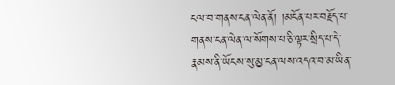ངལ་བ་གནས་ངན་ལེན་ནོ། །མངོན་པར་བརྗོད་པ་གནས་ངན་ལེན་ལ་སོགས་པ་ཅི་ལྟར་སྲིད་པ་དེ་རྣམས་ནི་ཡོངས་སུ་མྱ་ངན་ལས་འདའ་བ་མ་ཡིན་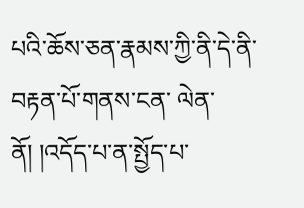པའི་ཆོས་ཅན་རྣམས་ཀྱི་ནི་དེ་ནི་བརྟན་པོ་གནས་ངན་ ལེན་ནོ། །འདོད་པ་ན་སྤྱོད་པ་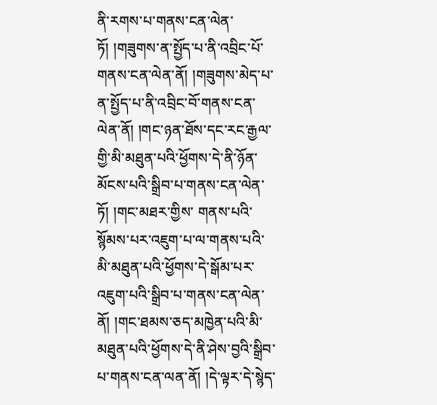ནི་རགས་པ་གནས་ངན་ལེན་ཏོ། །གཟུགས་ན་སྤྱོད་པ་ནི་འབྲིང་པོ་གནས་ངན་ལེན་ནོ། །གཟུགས་མེད་པ་ན་སྤྱོད་པ་ནི་འབྲིང་བོ་གནས་ངན་ལེན་ནོ། །གང་ཉན་ཐོས་དང་རང་རྒྱལ་གྱི་མི་མཐུན་པའི་ཕྱོགས་དེ་ནི་ཉོན་མོངས་པའི་སྒྲིབ་པ་གནས་ངན་ལེན་ཏོ། །གང་མཐར་གྱིས་ གནས་པའི་སྙོམས་པར་འཇུག་པ་ལ་གནས་པའི་མི་མཐུན་པའི་ཕྱོགས་དེ་སྒོམ་པར་འཇུག་པའི་སྒྲིབ་པ་གནས་ངན་ལེན་ནོ། །གང་ཐམས་ཅད་མཁྱེན་པའི་མི་མཐུན་པའི་ཕྱོགས་དེ་ནི་ཤེས་བྱའི་སྒྲིབ་པ་གནས་ངན་ལན་ནོ། །དེ་ལྟར་དེ་སྙེད་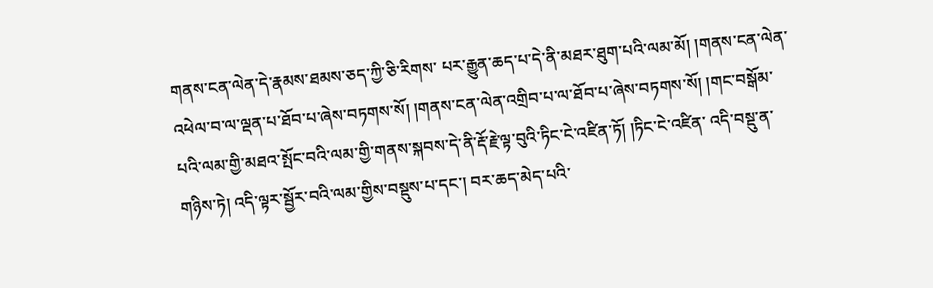གནས་ངན་ལེན་དེ་རྣམས་ཐམས་ཅད་ཀྱི་ཅི་རིགས་ པར་རྒྱུན་ཆད་པ་དེ་ནི་མཐར་ཐུག་པའི་ལམ་མོ། །གནས་ངན་ལེན་འཕེལ་བ་ལ་ལྡན་པ་ཐོབ་པ་ཞེས་བཏགས་སོ། །གནས་ངན་ལེན་འགྲིབ་པ་ལ་ཐོབ་པ་ཞེས་བཏགས་སོ། །གང་བསྒོམ་པའི་ལམ་གྱི་མཐའ་སྤོང་བའི་ལམ་གྱི་གནས་སྐབས་དེ་ནི་རྡོ་རྗེ་ལྟ་བུའི་ཏིང་ངེ་འཛིན་ཏོ། །ཏིང་ངེ་འཛིན་ འདི་བསྡུ་ན་གཉིས་ཏེ། འདི་ལྟར་སྦྱོར་བའི་ལམ་གྱིས་བསྡུས་པ་དང་། བར་ཆད་མེད་པའི་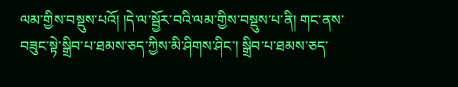ལམ་གྱིས་བསྡུས་པའོ། །དེ་ལ་སྦྱོར་བའི་ལམ་གྱིས་བསྡུས་པ་ནི། གང་ནས་བཟུང་སྟེ་སྒྲིབ་པ་ཐམས་ཅད་ཀྱིས་མི་ཤིགས་ཤིང་། སྒྲིབ་པ་ཐམས་ཅད་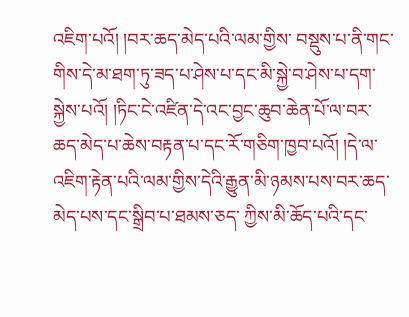འཇིག་པའོ། །བར་ཆད་མེད་པའི་ལམ་གྱིས་ བསྡུས་པ་ནི་གང་གིས་དེ་མ་ཐག་ཏུ་ཟད་པ་ཤེས་པ་དང་མི་སྐྱེ་བ་ཤེས་པ་དག་སྐྱེས་པའོ། །ཏིང་ངེ་འཛིན་དེ་འང་བྱང་ཆུབ་ཆེན་པོ་ལ་བར་ཆད་མེད་པ་ཆེས་བརྟན་པ་དང་རོ་གཅིག་ཁྱབ་པའོ། །དེ་ལ་འཇིག་རྟེན་པའི་ལམ་གྱིས་དེའི་རྒྱུན་མི་ཉམས་པས་བར་ཆད་མེད་པས་དང་སྒྲིབ་པ་ཐམས་ཅད་ ཀྱིས་མི་ཆོད་པའི་དང་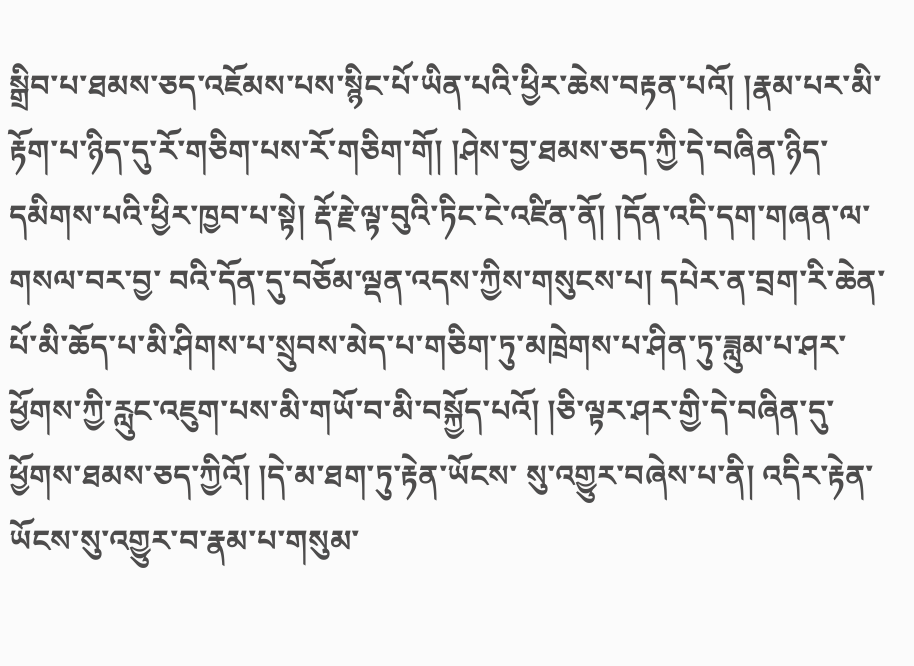སྒྲིབ་པ་ཐམས་ཅད་འཇོམས་པས་སྙིང་པོ་ཡིན་པའི་ཕྱིར་ཆེས་བརྟན་པའོ། །རྣམ་པར་མི་རྟོག་པ་ཉིད་དུ་རོ་གཅིག་པས་རོ་གཅིག་གོ། །ཤེས་བྱ་ཐམས་ཅད་ཀྱི་དེ་བཞིན་ཉིད་དམིགས་པའི་ཕྱིར་ཁྱབ་པ་སྟེ། རྡོ་རྗེ་ལྟ་བུའི་ཏིང་ངེ་འཛིན་ནོ། །དོན་འདི་དག་གཞན་ལ་གསལ་བར་བྱ་ བའི་དོན་དུ་བཅོམ་ལྡན་འདས་ཀྱིས་གསུངས་པ། དཔེར་ན་བྲག་རི་ཆེན་པོ་མི་ཆོད་པ་མི་ཤིགས་པ་སྲུབས་མེད་པ་གཅིག་ཏུ་མཁྲེགས་པ་ཤིན་ཏུ་ཟླུམ་པ་ཤར་ཕྱོགས་ཀྱི་རླུང་འཇུག་པས་མི་གཡོ་བ་མི་བསྐྱོད་པའོ། །ཅི་ལྟར་ཤར་གྱི་དེ་བཞིན་དུ་ཕྱོགས་ཐམས་ཅད་ཀྱིའོ། །དེ་མ་ཐག་ཏུ་རྟེན་ཡོངས་ སུ་འགྱུར་བཞེས་པ་ནི། འདིར་རྟེན་ཡོངས་སུ་འགྱུར་བ་རྣམ་པ་གསུམ་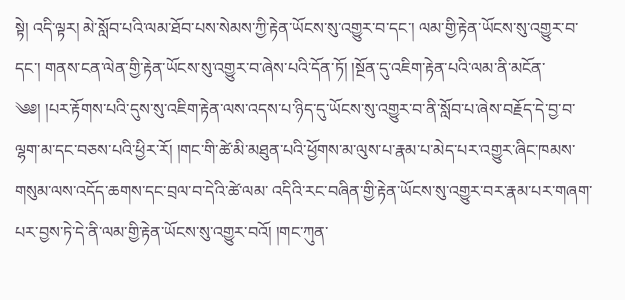སྟེ། འདི་ལྟར། མེ་སློབ་པའི་ལམ་ཐོབ་པས་སེམས་ཀྱི་རྟེན་ཡོངས་སུ་འགྱུར་བ་དང་། ལམ་གྱི་རྟེན་ཡོངས་སུ་འགྱུར་བ་དང་། གནས་ངན་ལེན་གྱི་རྟེན་ཡོངས་སུ་འགྱུར་བ་ཞེས་པའི་དོན་ཏོ། །སྔོན་དུ་འཇིག་རྟེན་པའི་ལམ་ནི་མངོན་ ༄༅། །པར་རྟོགས་པའི་དུས་སུ་འཇིག་རྟེན་ལས་འདས་པ་ཉིད་དུ་ཡོངས་སུ་འགྱུར་བ་ནི་སློབ་པ་ཞེས་བརྗོད་དེ་བྱ་བ་ལྷག་མ་དང་བཅས་པའི་ཕྱིར་རོ། །གང་གི་ཚེ་མི་མཐུན་པའི་ཕྱོགས་མ་ལུས་པ་རྣམ་པ་མེད་པར་འགྱུར་ཞིང་ཁམས་གསུམ་ལས་འདོད་ཆགས་དང་བྲལ་བ་དེའི་ཚེ་ལམ་ འདིའི་རང་བཞིན་གྱི་རྟེན་ཡོངས་སུ་འགྱུར་བར་རྣམ་པར་གཞག་པར་བྱས་ཏེ་དེ་ནི་ལམ་གྱི་རྟེན་ཡོངས་སུ་འགྱུར་བའོ། །གང་ཀུན་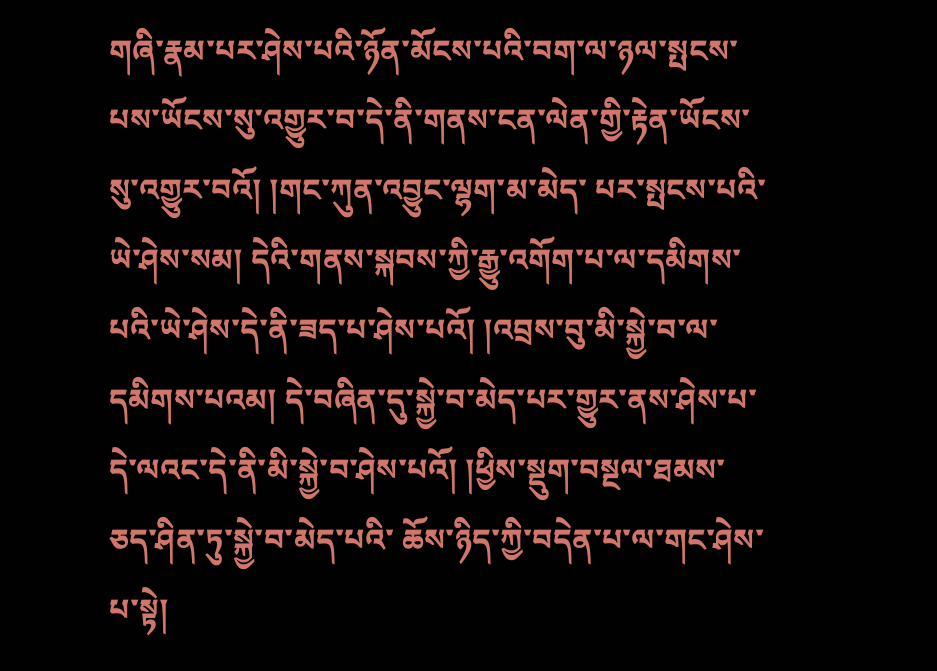གཞི་རྣམ་པར་ཤེས་པའི་ཉོན་མོངས་པའི་བག་ལ་ཉལ་སྤངས་པས་ཡོངས་སུ་འགྱུར་བ་དེ་ནི་གནས་ངན་ལེན་གྱི་རྟེན་ཡོངས་སུ་འགྱུར་བའོ། །གང་ཀུན་འབྱུང་ལྷག་མ་མེད་ པར་སྤངས་པའི་ཡེ་ཤེས་སམ། དེའི་གནས་སྐབས་ཀྱི་རྒྱུ་འགོག་པ་ལ་དམིགས་པའི་ཡེ་ཤེས་དེ་ནི་ཟད་པ་ཤེས་པའོ། །འབྲས་བུ་མི་སྐྱེ་བ་ལ་དམིགས་པའམ། དེ་བཞིན་དུ་སྐྱེ་བ་མེད་པར་གྱུར་ནས་ཤེས་པ་དེ་ལའང་དེ་ནི་མི་སྐྱེ་བ་ཤེས་པའོ། །ཕྱིས་སྡུག་བསྔལ་ཐམས་ཅད་ཤིན་ཏུ་སྐྱེ་བ་མེད་པའི་ ཆོས་ཉིད་ཀྱི་བདེན་པ་ལ་གང་ཤེས་པ་སྟེ།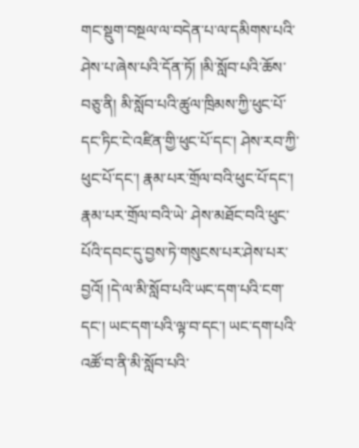གང་སྡུག་བསྔལ་ལ་བདེན་པ་ལ་དམིགས་པའི་ཤེས་པ་ཞེས་པའི་དོན་ཏོ། །མི་སློབ་པའི་ཆོས་བཅུ་ནི། མི་སློབ་པའི་ཚུལ་ཁྲིམས་ཀྱི་ཕུང་པོ་དང་ཏིང་ངེ་འཛིན་གྱི་ཕུང་པོ་དང་། ཤེས་རབ་ཀྱི་ཕུང་པོ་དང་། རྣམ་པར་གྲོལ་བའི་ཕུང་པོ་དང་། རྣམ་པར་གྲོལ་བའི་ཡེ་ ཤེས་མཐོང་བའི་ཕུང་པོའི་དབང་དུ་བྱས་ཏེ་གསུངས་པར་ཤེས་པར་བྱའོ། །དེ་ལ་མི་སློབ་པའི་ཡང་དག་པའི་ངག་དང་། ཡང་དག་པའི་ལྟ་བ་དང་། ཡང་དག་པའི་འཚོ་བ་ནི་མི་སློབ་པའི་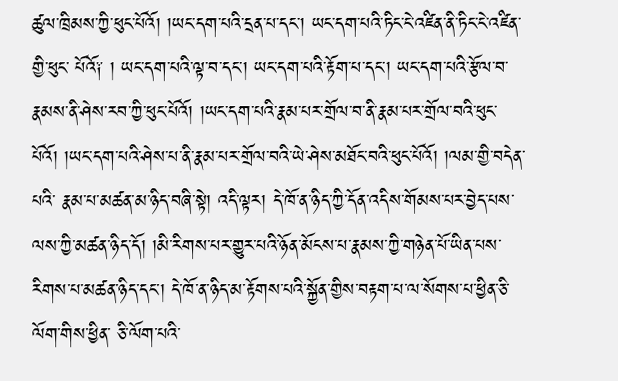ཚུལ་ཁྲིམས་ཀྱི་ཕུང་པོའོ། །ཡང་དག་པའི་དྲན་པ་དང་། ཡང་དག་པའི་ཏིང་ངེ་འཛིན་ནི་ཏིང་ངེ་འཛིན་གྱི་ཕུང་ པོའོ༑ ། ཡང་དག་པའི་ལྟ་བ་དང་། ཡང་དག་པའི་རྟོག་པ་དང་། ཡང་དག་པའི་རྩོལ་བ་རྣམས་ནི་ཤེས་རབ་ཀྱི་ཕུང་པོའོ། །ཡང་དག་པའི་རྣམ་པར་གྲོལ་བ་ནི་རྣམ་པར་གྲོལ་བའི་ཕུང་པོའོ། །ཡང་དག་པའི་ཤེས་པ་ནི་རྣམ་པར་གྲོལ་བའི་ཡེ་ཤེས་མཐོང་བའི་ཕུང་པོའོ། །ལམ་གྱི་བདེན་པའི་ རྣམ་པ་མཚན་མ་ཉིད་བཞི་སྟེ། འདི་ལྟར། དེ་ཁོ་ན་ཉིད་ཀྱི་དོན་འདིས་གོམས་པར་བྱེད་པས་ལས་ཀྱི་མཚན་ཉིད་དོ། །མི་རིགས་པར་གྱུར་པའི་ཉོན་མོངས་པ་རྣམས་ཀྱི་གཉེན་པོ་ཡིན་པས་རིགས་པ་མཚན་ཉིད་དང་། དེ་ཁོ་ན་ཉིད་མ་རྟོགས་པའི་སྐྱོན་གྱིས་བརྟག་པ་ལ་སོགས་པ་ཕྱིན་ཅི་ལོག་གིས་ཕྱིན་ ཅི་ལོག་པའི་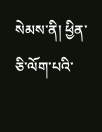སེམས་ནི། ཕྱིན་ཅི་ལོག་པའི་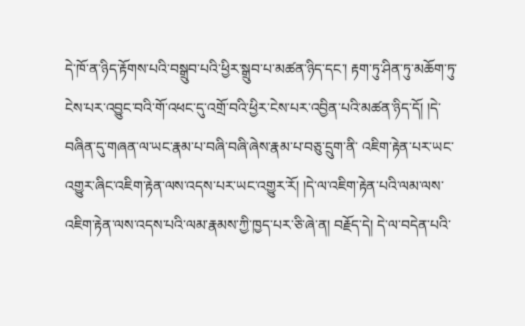དེ་ཁོ་ན་ཉིད་རྟོགས་པའི་བསྒྲུབ་པའི་ཕྱིར་སྒྲུབ་པ་མཚན་ཉིད་དང་། རྟག་ཏུ་ཤིན་ཏུ་མཆོག་ཏུ་ངེས་པར་འབྱུང་བའི་གོ་འཕང་དུ་འགྲོ་བའི་ཕྱིར་ངེས་པར་འབྱིན་པའི་མཚན་ཉིད་དོ། །དེ་བཞིན་དུ་གཞན་ལ་ཡང་རྣམ་པ་བཞི་བཞི་ཞེས་རྣམ་པ་བཅུ་དྲུག་ནི་ འཇིག་རྟེན་པར་ཡང་འགྱུར་ཞིང་འཇིག་རྟེན་ལས་འདས་པར་ཡང་འགྱུར་རོ། །དེ་ལ་འཇིག་རྟེན་པའི་ལམ་ལས་འཇིག་རྟེན་ལས་འདས་པའི་ལམ་རྣམས་ཀྱི་ཁྱད་པར་ཅི་ཞེ་ན། བརྗོད་དེ། དེ་ལ་བདེན་པའི་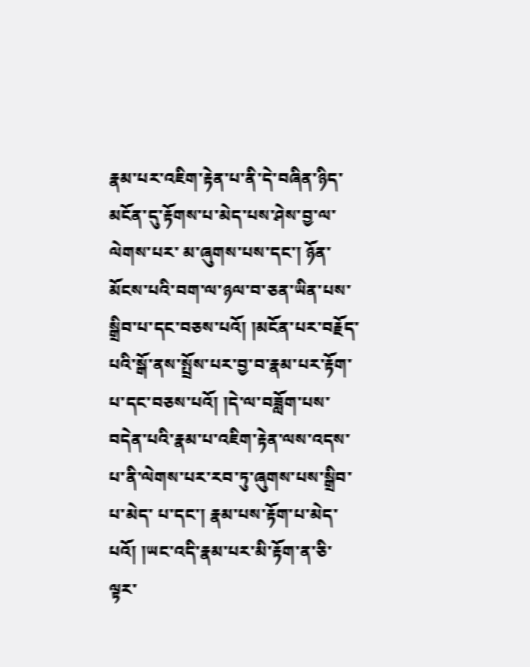རྣམ་པར་འཇིག་རྟེན་པ་ནི་དེ་བཞིན་ཉིད་མངོན་དུ་རྟོགས་པ་མེད་པས་ཤེས་བྱ་ལ་ལེགས་པར་ མ་ཞུགས་པས་དང་། ཉོན་མོངས་པའི་བག་ལ་ཉལ་བ་ཅན་ཡིན་པས་སྒྲིབ་པ་དང་བཅས་པའོ། །མངོན་པར་བརྗོད་པའི་སྒོ་ནས་སྤྲོས་པར་བྱ་བ་རྣམ་པར་རྟོག་པ་དང་བཅས་པའོ། །དེ་ལ་བཟློག་པས་བདེན་པའི་རྣམ་པ་འཇིག་རྟེན་ལས་འདས་པ་ནི་ལེགས་པར་རབ་ཏུ་ཞུགས་པས་སྒྲིབ་པ་མེད་ པ་དང་། རྣམ་པས་རྟོག་པ་མེད་པའོ། །ཡང་འདི་རྣམ་པར་མི་རྟོག་ན་ཅི་ལྟར་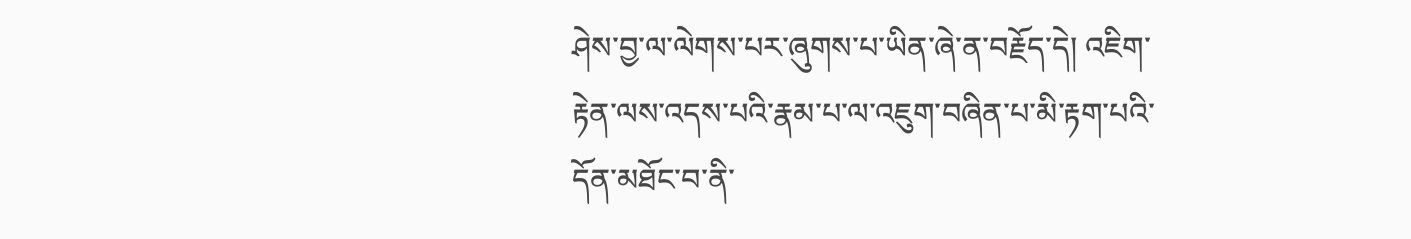ཤེས་བྱ་ལ་ལེགས་པར་ཞུགས་པ་ཡིན་ཞེ་ན་བརྗོད་དེ། འཇིག་རྟེན་ལས་འདས་པའི་རྣམ་པ་ལ་འཇུག་བཞིན་པ་མི་རྟག་པའི་དོན་མཐོང་བ་ནི་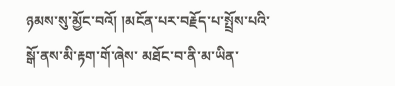ཉམས་སུ་མྱོང་བའོ། །མངོན་པར་བརྗོད་པ་སྤྲོས་པའི་སྒོ་ནས་མི་རྟག་གོ་ཞེས་ མཐོང་བ་ནི་མ་ཡིན་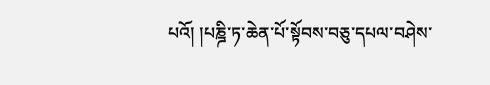པའོ། །པཎྜི་ཏ་ཆེན་པོ་སྟོབས་བཅུ་དཔལ་བཤེས་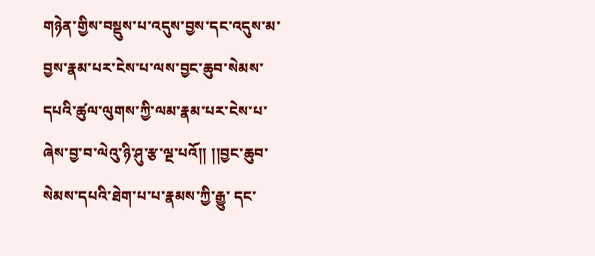གཉེན་གྱིས་བསྡུས་པ་འདུས་བྱས་དང་འདུས་མ་བྱས་རྣམ་པར་ངེས་པ་ལས་བྱང་ཆུབ་སེམས་དཔའི་ཚུལ་ལུགས་ཀྱི་ལམ་རྣམ་པར་ངེས་པ་ཞེས་བྱ་བ་ལེའུ་ཉི་ཤུ་རྩ་ལྔ་པའོ།། །།བྱང་ཆུབ་སེམས་དཔའི་ཐེག་པ་པ་རྣམས་ཀྱི་རྒྱུ་ དང་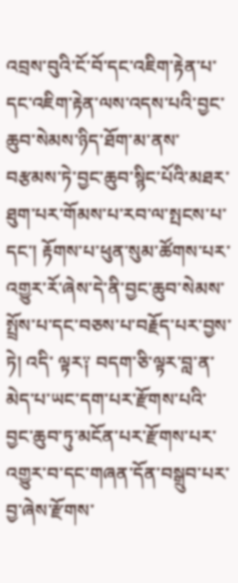འབྲས་བུའི་ངོ་བོ་དང་འཇིག་རྟེན་པ་དང་འཇིག་རྟེན་ལས་འདས་པའི་བྱང་ཆུབ་སེམས་ཉིད་ཐོག་མ་ནས་བརྩམས་ཏེ་བྱང་ཆུབ་སྙིང་པོའི་མཐར་ཐུག་པར་གོམས་པ་རབ་ལ་སྤངས་པ་དང་། རྟོགས་པ་ཕུན་སུམ་ཚོགས་པར་འགྱུར་རོ་ཞེས་དེ་ནི་བྱང་ཆུབ་སེམས་སྤྲོས་པ་དང་བཅས་པ་བརྗོད་པར་བྱས་ཏེ། འདི་ ལྟར༑ བདག་ཅི་ལྟར་བླ་ན་མེད་པ་ཡང་དག་པར་རྫོགས་པའི་བྱང་ཆུབ་ཏུ་མངོན་པར་རྫོགས་པར་འགྱུར་བ་དང་གཞན་དོན་བསྒྲུབ་པར་བྱ་ཞེས་རྫོགས་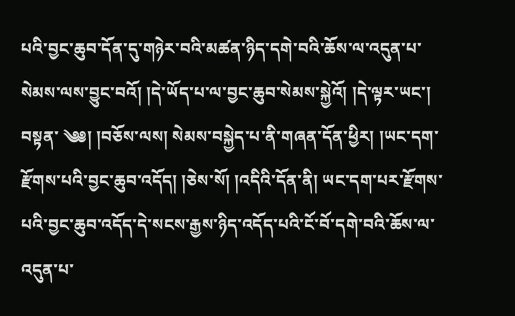པའི་བྱང་ཆུབ་དོན་དུ་གཉེར་བའི་མཚན་ཉིད་དགེ་བའི་ཆོས་ལ་འདུན་པ་སེམས་ལས་བྱུང་བའོ། །དེ་ཡོད་པ་ལ་བྱང་ཆུབ་སེམས་སྐྱེའོ། །དེ་ལྟར་ཡང་། བསྟན་ ༄༅། །བཅོས་ལས། སེམས་བསྐྱེད་པ་ནི་གཞན་དོན་ཕྱིར། །ཡང་དག་རྫོགས་པའི་བྱང་ཆུབ་འདོད། །ཅེས་སོ། །འདིའི་དོན་ནི། ཡང་དག་པར་རྫོགས་པའི་བྱང་ཆུབ་འདོད་དེ་སངས་རྒྱས་ཉིད་འདོད་པའི་ངོ་བོ་དགེ་བའི་ཆོས་ལ་འདུན་པ་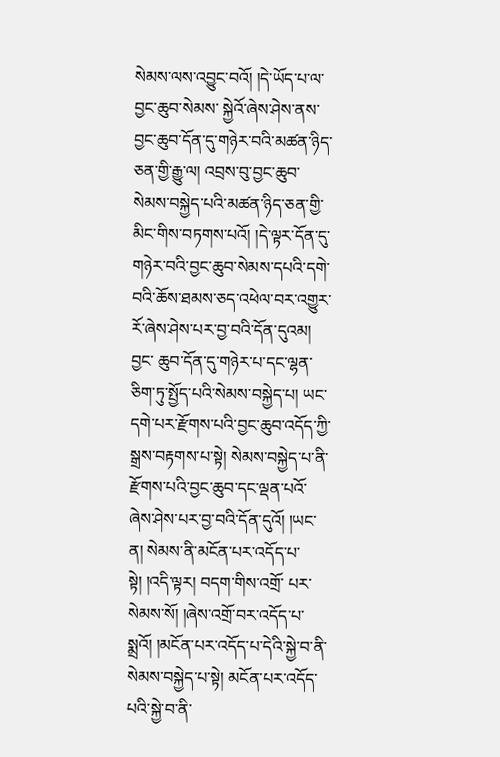སེམས་ལས་འབྱུང་བའོ། །དེ་ཡོད་པ་ལ་བྱང་ཆུབ་སེམས་ སྐྱེའོ་ཞེས་ཤེས་ནས་བྱང་ཆུབ་དོན་དུ་གཉེར་བའི་མཚན་ཉིད་ཅན་གྱི་རྒྱུ་ལ། འབྲས་བུ་བྱང་ཆུབ་སེམས་བསྐྱེད་པའི་མཚན་ཉིད་ཅན་གྱི་མིང་གིས་བཏགས་པའོ། །དེ་ལྟར་དོན་དུ་གཉེར་བའི་བྱང་ཆུབ་སེམས་དཔའི་དགེ་བའི་ཆོས་ཐམས་ཅད་འཕེལ་བར་འགྱུར་རོ་ཞེས་ཤེས་པར་བྱ་བའི་དོན་དུའམ། བྱང་ ཆུབ་དོན་དུ་གཉེར་པ་དང་ལྷན་ཅིག་ཏུ་སྤྱོད་པའི་སེམས་བསྐྱེད་པ། ཡང་དགེ་པར་རྫོགས་པའི་བྱང་ཆུབ་འདོད་ཀྱི་སྒྲས་བརྟགས་པ་སྟེ། སེམས་བསྐྱེད་པ་ནི་རྫོགས་པའི་བྱང་ཆུབ་དང་ལྡན་པའོ་ཞེས་ཤེས་པར་བྱ་བའི་དོན་དུའོ། །ཡང་ན། སེམས་ནི་མངོན་པར་འདོད་པ་སྟེ། །འདི་ལྟར། བདག་གིས་འགྲོ་ པར་སེམས་སོ། །ཞེས་འགྲོ་བར་འདོད་པ་སྨྲའོ། །མངོན་པར་འདོད་པ་དེའི་སྐྱེ་བ་ནི་སེམས་བསྐྱེད་པ་སྟེ། མངོན་པར་འདོད་པའི་སྐྱེ་བ་ནི་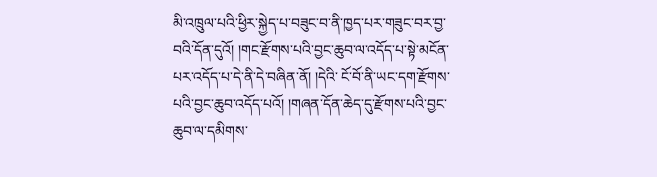མི་འཁྲུལ་པའི་ཕྱིར་སྐྱེད་པ་བཟུང་བ་ནི་ཁྱད་པར་གཟུང་བར་བྱ་བའི་དོན་དུའོ། །གང་རྫོགས་པའི་བྱང་ཆུབ་ལ་འདོད་པ་སྟེ་མངོན་པར་འདོད་པ་དེ་ནི་དེ་བཞིན་ནོ། །དེའི་ ངོ་བོ་ནི་ཡང་དག་རྫོགས་པའི་བྱང་ཆུབ་འདོད་པའོ། །གཞན་དོན་ཆེད་དུ་རྫོགས་པའི་བྱང་ཆུབ་ལ་དམིགས་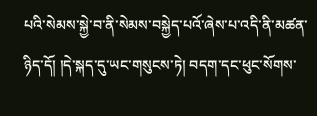པའི་སེམས་སྐྱེ་བ་ནི་སེམས་བསྐྱེད་པའོ་ཞེས་པ་འདི་ནི་མཚན་ཉིད་དོ། །དེ་སྐད་དུ་ཡང་གསུངས་ཏེ། བདག་དང་ཕུང་སོགས་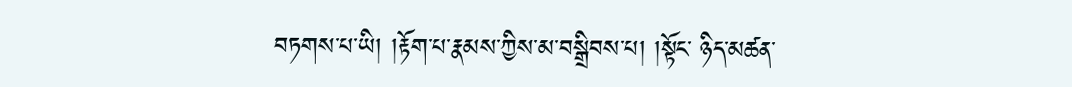བཏགས་པ་ཡི། །རྟོག་པ་རྣམས་ཀྱིས་མ་བསྒྲིབས་པ། །སྟོང་ ཉིད་མཚན་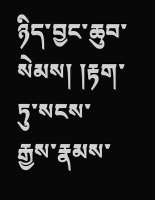ཉིད་བྱང་ཆུབ་སེམས། །རྟག་ཏུ་སངས་རྒྱས་རྣམས་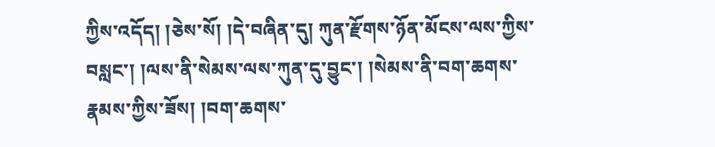ཀྱིས་འདོད། །ཅེས་སོ། །དེ་བཞིན་དུ། ཀུན་རྫོགས་ཉོན་མོངས་ལས་ཀྱིས་བསླང་། །ལས་ནི་སེམས་ལས་ཀུན་དུ་བྱུང་། །སེམས་ནི་བག་ཆགས་རྣམས་ཀྱིས་ཟོས། །བག་ཆགས་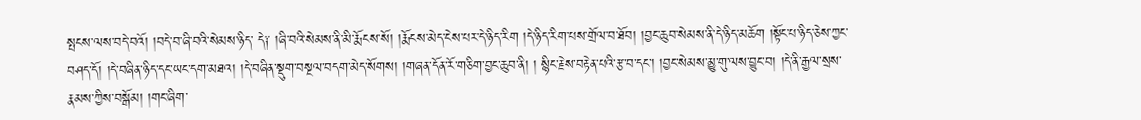སྤངས་ལས་བདེ་བའོ། །བདེ་བ་ཞི་བའི་སེམས་ཉིད་ དེ༑ །ཞི་བའི་སེམས་ནི་མི་རྨོངས་སོ། །རྨོངས་མེད་ངེས་པར་དེ་ཉིད་རིག །དེ་ཉིད་རིག་པས་གྲོལ་བ་ཐོབ། །བྱང་ཆུབ་སེམས་ནི་དེ་ཉིད་མཆོག །སྟོང་པ་ཉིད་ཅེས་ཀྱང་བཤད་དོ། །དེ་བཞིན་ཉིད་དང་ཡང་དག་མཐའ། །དེ་བཞིན་སྡུག་བསྔལ་བདག་མེད་སོགས། །གཞན་དོན་རོ་གཅིག་བྱང་ཆུབ་ནི། ། སྙིང་རྗེས་བརྟེན་པའི་རྩ་བ་དང་། །བྱང་སེམས་མྱུ་གུ་ལས་བྱུང་བ། །དེ་ནི་རྒྱལ་སྲས་རྣམས་ཀྱིས་བསྒོམ། །གང་ཞིག་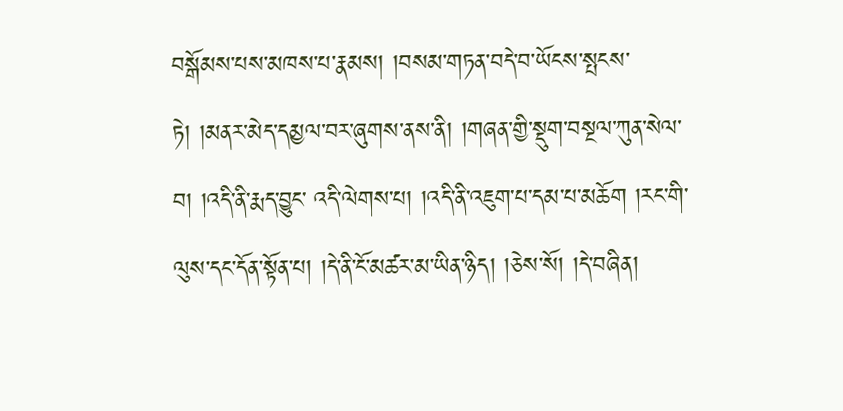བསྒོམས་པས་མཁས་པ་རྣམས། །བསམ་གཏན་བདེ་བ་ཡོངས་སྤངས་ཏེ། །མནར་མེད་དམྱལ་བར་ཞུགས་ནས་ནི། །གཞན་གྱི་སྡུག་བསྔལ་ཀུན་སེལ་བ། །འདི་ནི་རྨད་བྱུང་ འདི་ལེགས་པ། །འདི་ནི་འཇུག་པ་དམ་པ་མཆོག །རང་གི་ལུས་དང་དོན་སྟོན་པ། །དེ་ནི་ངོ་མཚར་མ་ཡིན་ཉིད། །ཅེས་སོ། །དེ་བཞིན།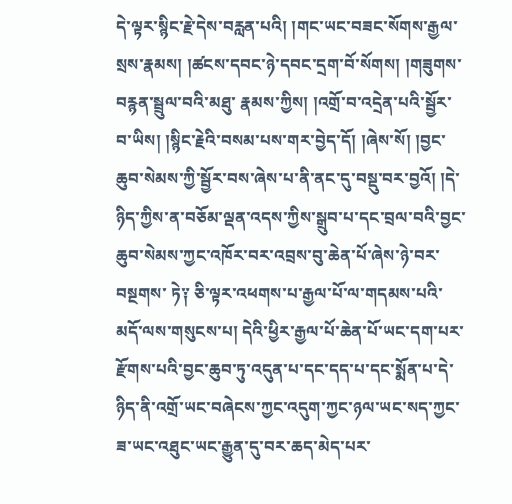དེ་ལྟར་སྙིང་རྗེ་དེས་བརླན་པའི། །གང་ཡང་བཟང་སོགས་རྒྱལ་སྲས་རྣམས། །ཚངས་དབང་ཉེ་དབང་དྲག་བོ་སོགས། །གཟུགས་བརྙན་སྦྲུལ་བའི་མཐུ་ རྣམས་ཀྱིས། །འགྲོ་བ་འདྲེན་པའི་སྦྱོར་བ་ཡིས། །སྙིང་རྗེའི་བསམ་པས་གར་བྱེད་དོ། །ཞེས་སོ། །བྱང་ཆུབ་སེམས་ཀྱི་སྦྱོར་བས་ཞེས་པ་ནི་ནང་དུ་བསྡུ་བར་བྱའོ། །དེ་ཉིད་ཀྱིས་ན་བཅོམ་ལྡན་འདས་ཀྱིས་སྒྲུབ་པ་དང་བྲལ་བའི་བྱང་ཆུབ་སེམས་ཀྱང་འཁོར་བར་འབྲས་བུ་ཆེན་པོ་ཞེས་ཉེ་བར་བསྔགས་ ཏེ༑ ཅི་ལྟར་འཕགས་པ་རྒྱལ་པོ་ལ་གདམས་པའི་མདོ་ལས་གསུངས་པ། དེའི་ཕྱིར་རྒྱལ་པོ་ཆེན་པོ་ཡང་དག་པར་རྫོགས་པའི་བྱང་ཆུབ་ཏུ་འདུན་པ་དང་དད་པ་དང་སྨོན་པ་དེ་ཉིད་ནི་འགྲོ་ཡང་བཞེངས་ཀྱང་འདུག་ཀྱང་ཉལ་ཡང་སད་ཀྱང་ཟ་ཡང་འཐུང་ཡང་རྒྱུན་དུ་བར་ཆད་མེད་པར་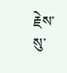རྗེས་སུ་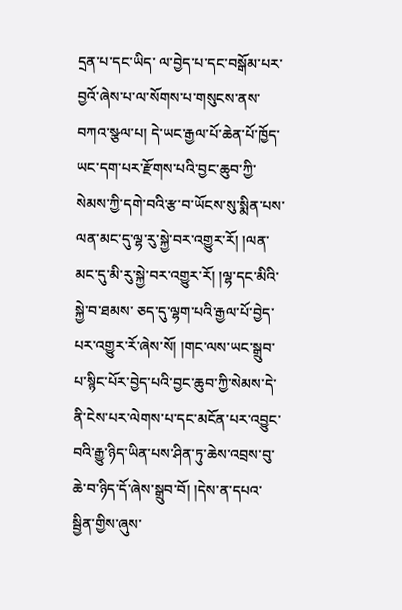དྲན་པ་དང་ཡིད་ ལ་བྱེད་པ་དང་བསྒོམ་པར་བྱའོ་ཞེས་པ་ལ་སོགས་པ་གསུངས་ནས་བཀའ་སྩལ་པ། དེ་ཡང་རྒྱལ་པོ་ཆེན་པོ་ཁྱོད་ཡང་དག་པར་རྫོགས་པའི་བྱང་ཆུབ་ཀྱི་སེམས་ཀྱི་དགེ་བའི་རྩ་བ་ཡོངས་སུ་སྨིན་པས་ལན་མང་དུ་ལྷ་རུ་སྐྱེ་བར་འགྱུར་རོ། །ལན་མང་དུ་མི་རུ་སྐྱེ་བར་འགྱུར་རོ། །ལྷ་དང་མིའི་སྐྱེ་བ་ཐམས་ ཅད་དུ་ལྷག་པའི་རྒྱལ་པོ་བྱེད་པར་འགྱུར་རོ་ཞེས་སོ། །གང་ལས་ཡང་སྒྲུབ་པ་སྙིང་པོར་བྱེད་པའི་བྱང་ཆུབ་ཀྱི་སེམས་དེ་ནི་ངེས་པར་ལེགས་པ་དང་མངོན་པར་འབྱུང་བའི་རྒྱུ་ཉིད་ཡིན་པས་ཤིན་ཏུ་ཆེས་འབྲས་བུ་ཆེ་བ་ཉིད་དོ་ཞེས་སྒྲུབ་བོ། །དེས་ན་དཔའ་སྦྱིན་གྱིས་ཞུས་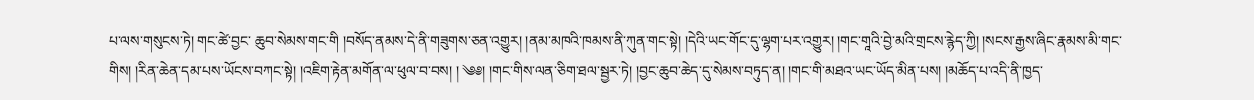པ་ལས་གསུངས་ཏེ། གང་ཚེ་བྱང་ ཆུབ་སེམས་གང་གི །བསོད་ནམས་དེ་ནི་གཟུགས་ཅན་འགྱུར། །ནམ་མཁའི་ཁམས་ནི་ཀུན་གང་སྟེ། །དེའི་ཡང་གོང་དུ་ལྷག་པར་འགྱུར། །གང་གཱའི་བྱེ་མའི་གྲངས་རྙེད་ཀྱི། །སངས་རྒྱས་ཞིང་རྣམས་མི་གང་གིས། །རིན་ཆེན་དམ་པས་ཡོངས་བཀང་སྟེ། །འཇིག་རྟེན་མགོན་ལ་ཕུལ་བ་བས། ། ༄༅། །གང་གིས་ལན་ཅིག་ཐལ་སྦྱར་ཏེ། །བྱང་ཆུབ་ཆེད་དུ་སེམས་བཏུད་ན། །གང་གི་མཐའ་ཡང་ཡོད་མིན་པས། །མཆོད་པ་འདི་ནི་ཁྱད་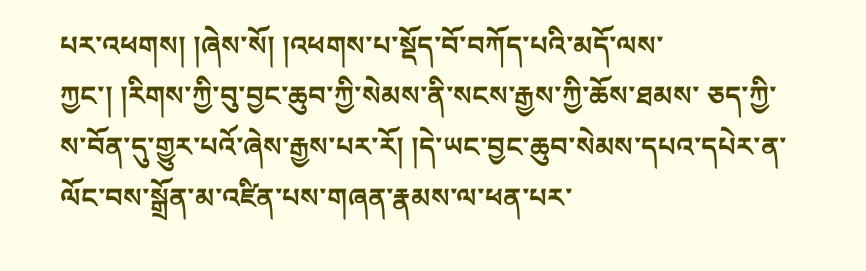པར་འཕགས། །ཞེས་སོ། །འཕགས་པ་སྡོད་བོ་བཀོད་པའི་མདོ་ལས་ཀྱང་། །རིགས་ཀྱི་བུ་བྱང་ཆུབ་ཀྱི་སེམས་ནི་སངས་རྒྱས་ཀྱི་ཆོས་ཐམས་ ཅད་ཀྱི་ས་བོན་དུ་གྱུར་པའོ་ཞེས་རྒྱས་པར་རོ། །དེ་ཡང་བྱང་ཆུབ་སེམས་དཔའ་དཔེར་ན་ལོང་བས་སྒྲོན་མ་འཛིན་པས་གཞན་རྣམས་ལ་ཕན་པར་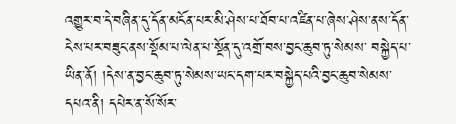འགྱུར་བ་དེ་བཞིན་དུ་དོན་མངོན་པར་མི་ཤེས་པ་ཐོབ་པ་འཛིན་པ་ཞེས་ཤེས་ནས་དོན་ངེས་པར་བཟུང་ནས་སྡོམ་པ་ལེན་པ་སྔོན་དུ་འགྲོ་བས་བྱང་ཆུབ་ཏུ་སེམས་ བསྐྱེད་པ་ཡིན་ནོ། །དེས་ན་བྱང་ཆུབ་ཏུ་སེམས་ཡང་དག་པར་བསྐྱེད་པའི་བྱང་ཆུབ་སེམས་དཔའ་ནི། དཔེར་ན་སོ་སོར་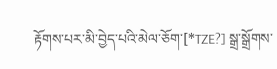རྟོགས་པར་མི་བྱེད་པའི་མེལ་ཅོག་[*TZE?] སྒྲ་སྒྲོགས་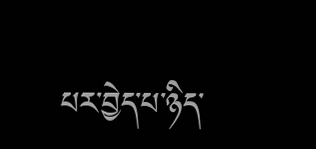པར་བྱེད་པ་ཉིད་